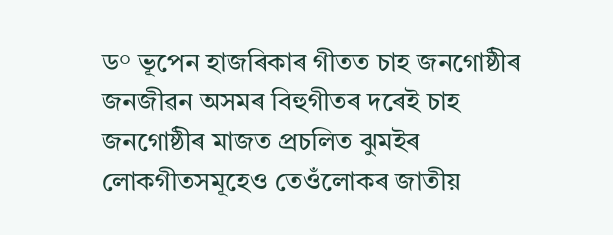ড° ভূপেন হাজৰিকাৰ গীতত চাহ জনগোষ্ঠীৰ জনজীৱন অসমৰ বিহুগীতৰ দৰেই চাহ জনগোষ্ঠীৰ মাজত প্রচলিত ঝুমইৰ লোকগীতসমূহেও তেওঁলোকৰ জাতীয়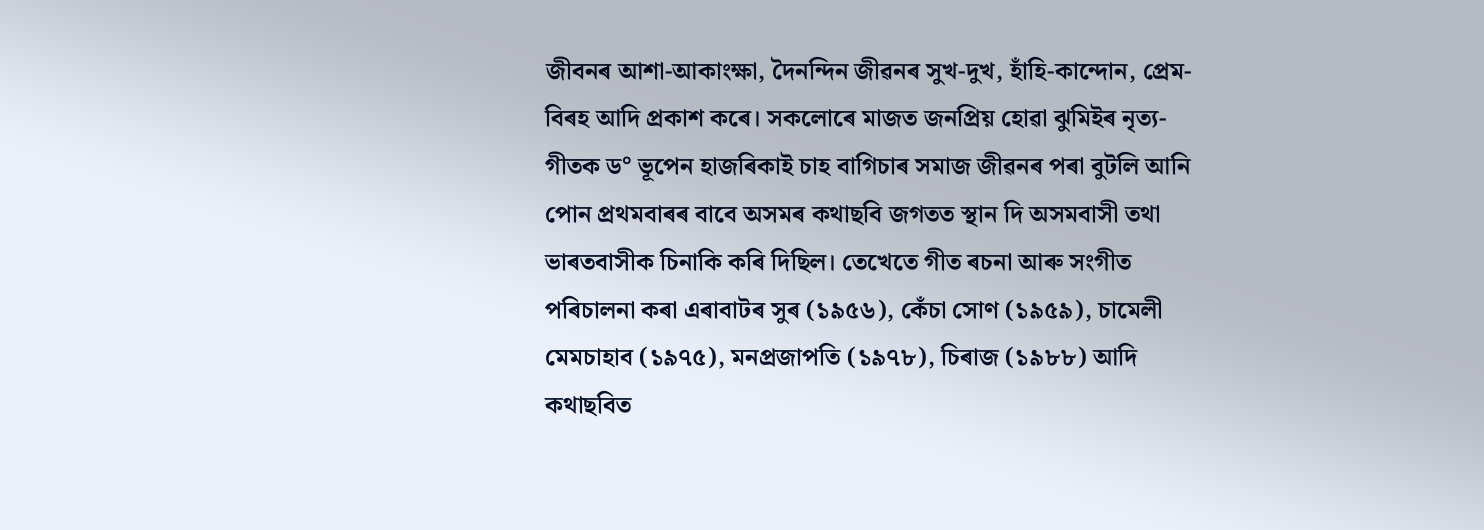জীবনৰ আশা-আকাংক্ষা, দৈনন্দিন জীৱনৰ সুখ-দুখ, হাঁহি-কান্দোন, প্রেম-বিৰহ আদি প্রকাশ কৰে। সকলোৰে মাজত জনপ্রিয় হোৱা ঝুমিইৰ নৃত্য-গীতক ড° ভূপেন হাজৰিকাই চাহ বাগিচাৰ সমাজ জীৱনৰ পৰা বুটলি আনি পোন প্ৰথমবাৰৰ বাবে অসমৰ কথাছবি জগতত স্থান দি অসমবাসী তথা ভাৰতবাসীক চিনাকি কৰি দিছিল। তেখেতে গীত ৰচনা আৰু সংগীত পৰিচালনা কৰা এৰাবাটৰ সুৰ (১৯৫৬), কেঁচা সোণ (১৯৫৯), চামেলী মেমচাহাব (১৯৭৫), মনপ্রজাপতি (১৯৭৮), চিৰাজ (১৯৮৮) আদি কথাছবিত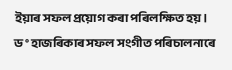ইয়াৰ সফল প্রয়োগ কৰা পৰিলক্ষিত হয়। ড° হাজৰিকাৰ সফল সংগীত পৰিচালনাৰে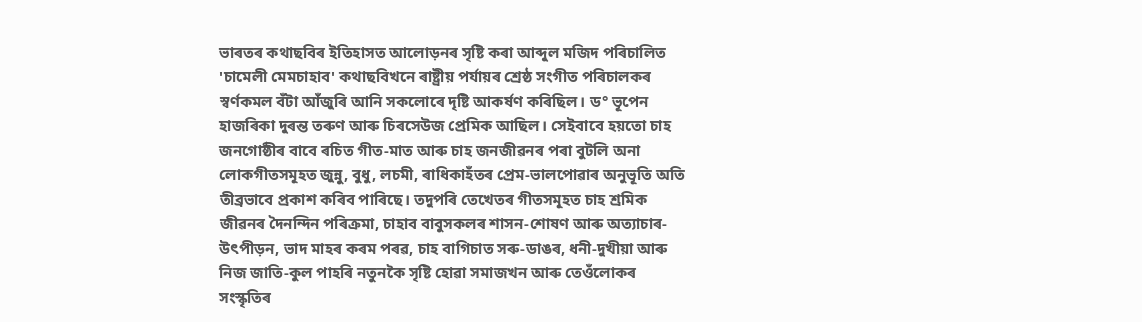ভাৰতৰ কথাছবিৰ ইতিহাসত আলোড়নৰ সৃষ্টি কৰা আব্দুল মজিদ পৰিচালিত 'চামেলী মেমচাহাব' কথাছবিখনে ৰাষ্ট্ৰীয় পৰ্যায়ৰ শ্ৰেষ্ঠ সংগীত পৰিচালকৰ স্বর্ণকমল বঁটা আঁজুৰি আনি সকলোৰে দৃষ্টি আকর্ষণ কৰিছিল। ড° ভূপেন হাজৰিকা দুৰন্ত তৰুণ আৰু চিৰসেউজ প্রেমিক আছিল। সেইবাবে হয়তো চাহ জনগোষ্ঠীৰ বাবে ৰচিত গীত-মাত আৰু চাহ জনজীৱনৰ পৰা বুটলি অনা লোকগীতসমূহত জুন্নু, বুধু, লচমী, ৰাধিকাহঁতৰ প্ৰেম-ভালপোৱাৰ অনুভূতি অতি তীব্রভাবে প্ৰকাশ কৰিব পাৰিছে। তদুপৰি তেখেতৰ গীতসমূহত চাহ শ্রমিক জীৱনৰ দৈনন্দিন পৰিক্ৰমা, চাহাব বাবুসকলৰ শাসন-শোষণ আৰু অত্যাচাৰ-উৎপীড়ন, ভাদ মাহৰ কৰম পৰৱ, চাহ বাগিচাত সৰু-ডাঙৰ, ধনী-দুখীয়া আৰু নিজ জাতি-কুল পাহৰি নতুনকৈ সৃষ্টি হোৱা সমাজখন আৰু তেওঁলোকৰ সংস্কৃতিৰ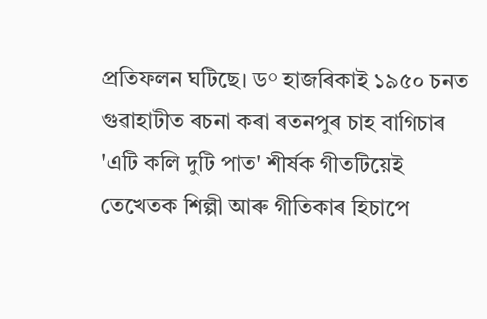প্ৰতিফলন ঘটিছে। ড° হাজৰিকাই ১৯৫০ চনত গুৱাহাটীত ৰচনা কৰা ৰতনপুৰ চাহ বাগিচাৰ 'এটি কলি দুটি পাত' শীর্ষক গীতটিয়েই তেখেতক শিল্পী আৰু গীতিকাৰ হিচাপে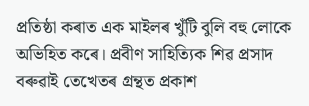প্রতিষ্ঠা কৰাত এক মাইলৰ খুঁটি বুলি বহু লোকে অভিহিত কৰে। প্ৰবীণ সাহিত্যিক শিৱ প্ৰসাদ বৰুৱাই তেখেতৰ গ্রন্থত প্রকাশ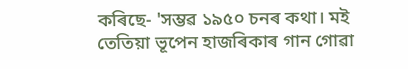কৰিছে- 'সম্ভৱ ১৯৫০ চনৰ কথা। মই তেতিয়া ভূপেন হাজৰিকাৰ গান গোৱা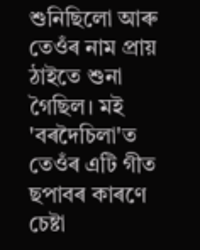শুনিছিলো আৰু তেওঁৰ নাম প্রায় ঠাইতে শুনা গৈছিল। মই 'বৰদৈচিলা'ত তেওঁৰ এটি গীত ছপাবৰ কাৰণে চেষ্টা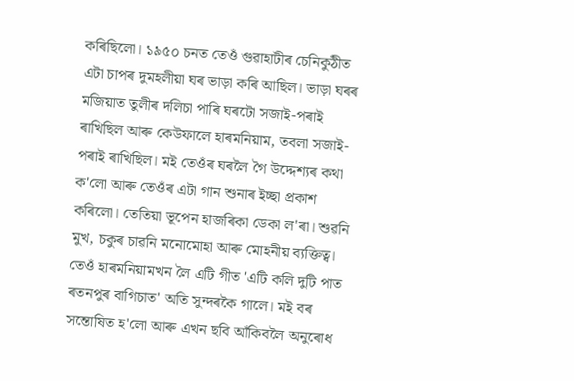কৰিছিলো। ১৯৫০ চনত তেওঁ গুৱাহাটীৰ চেনিকুঠীত এটা চাপৰ দুমহলীয়া ঘৰ ভাড়া কৰি আছিল। ভাড়া ঘৰৰ মজিয়াত তুলীৰ দলিচা পাৰি ঘৰটো সজাই-পৰাই ৰাখিছিল আৰু কেউফালে হাৰমনিয়াম, তবলা সজাই-পৰাই ৰাখিছিল। মই তেওঁৰ ঘৰলৈ গৈ উদ্দেশ্যৰ কথা ক'লো আৰু তেওঁৰ এটা গান শুনাৰ ইচ্ছা প্রকাশ কৰিলো। তেতিয়া ভূপেন হাজৰিকা ডেকা ল'ৰা। শুৱনি মুখ, চকুৰ চাৱনি মনোমোহা আৰু মোহনীয় ব্যক্তিত্ব। তেওঁ হাৰমনিয়ামখন লৈ এটি গীত 'এটি কলি দুটি পাত ৰতনপুৰ বাগিচাত' অতি সুন্দৰকৈ গালে। মই বৰ সন্তোষিত হ'লো আৰু এখন ছবি আঁকিবলৈ অনুৰোধ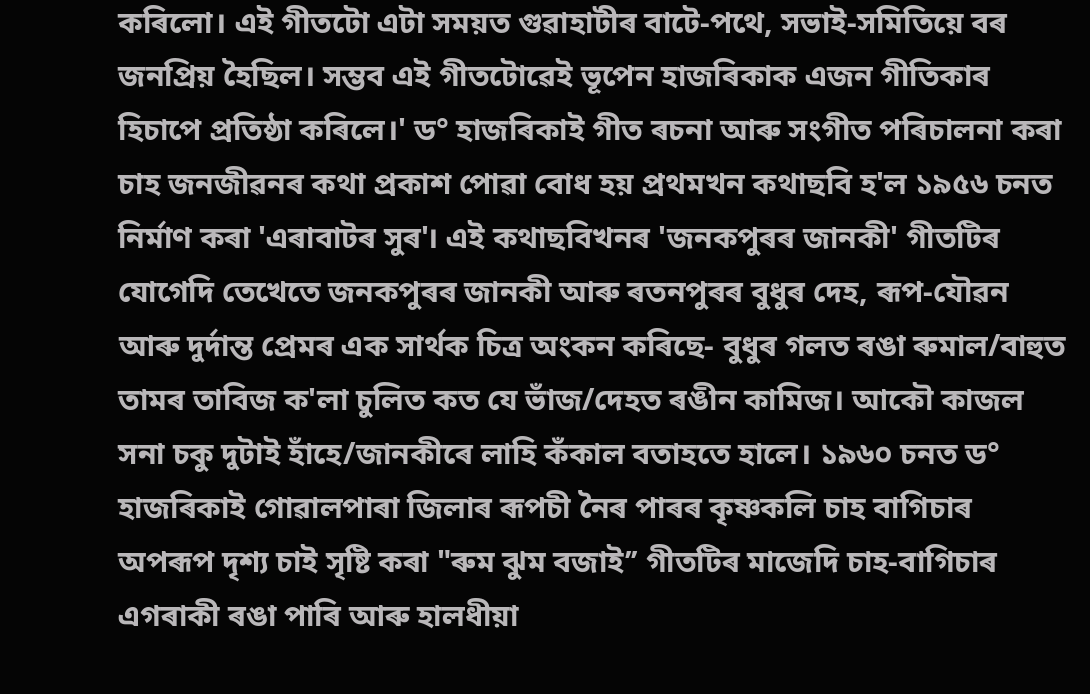কৰিলো। এই গীতটো এটা সময়ত গুৱাহাটীৰ বাটে-পথে, সভাই-সমিতিয়ে বৰ জনপ্রিয় হৈছিল। সম্ভব এই গীতটোৱেই ভূপেন হাজৰিকাক এজন গীতিকাৰ হিচাপে প্রতিষ্ঠা কৰিলে।' ড° হাজৰিকাই গীত ৰচনা আৰু সংগীত পৰিচালনা কৰা চাহ জনজীৱনৰ কথা প্রকাশ পোৱা বোধ হয় প্রথমখন কথাছবি হ'ল ১৯৫৬ চনত নিৰ্মাণ কৰা 'এৰাবাটৰ সুৰ'। এই কথাছবিখনৰ 'জনকপুৰৰ জানকী' গীতটিৰ যোগেদি তেখেতে জনকপুৰৰ জানকী আৰু ৰতনপুৰৰ বুধুৰ দেহ, ৰূপ-যৌৱন আৰু দুর্দান্ত প্ৰেমৰ এক সাৰ্থক চিত্র অংকন কৰিছে- বুধুৰ গলত ৰঙা ৰুমাল/বাহুত তামৰ তাবিজ ক'লা চুলিত কত যে ভাঁজ/দেহত ৰঙীন কামিজ। আকৌ কাজল সনা চকু দুটাই হাঁহে/জানকীৰে লাহি কঁকাল বতাহতে হালে। ১৯৬০ চনত ড° হাজৰিকাই গোৱালপাৰা জিলাৰ ৰূপচী নৈৰ পাৰৰ কৃষ্ণকলি চাহ বাগিচাৰ অপৰূপ দৃশ্য চাই সৃষ্টি কৰা "ৰুম ঝুম বজাই’’ গীতটিৰ মাজেদি চাহ-বাগিচাৰ এগৰাকী ৰঙা পাৰি আৰু হালধীয়া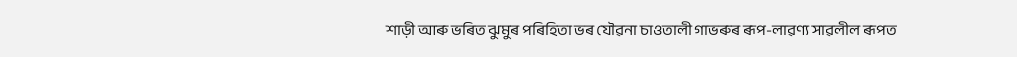শাড়ী আৰু ভৰিত ঝুমুৰ পৰিহিতা ভৰ যৌৱনা চাওতালী গাভৰুৰ ৰূপ-লাৱণ্য সাৱলীল ৰূপত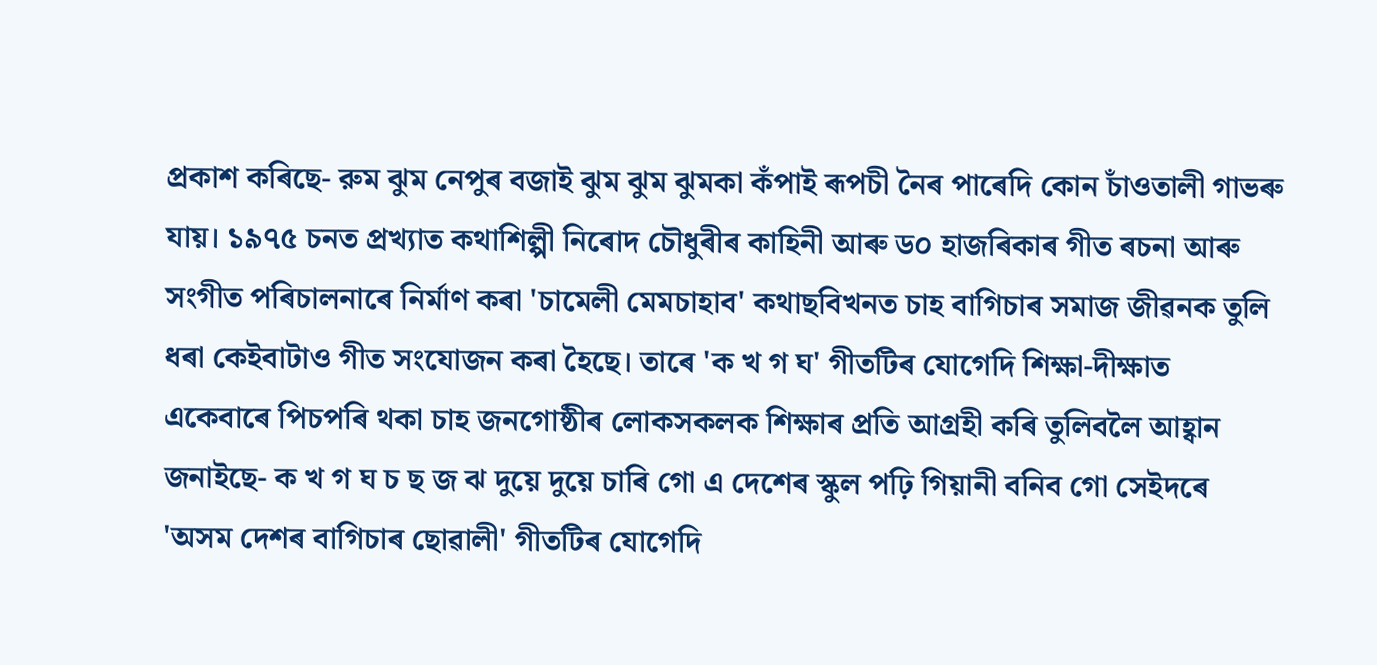প্ৰকাশ কৰিছে- রুম ঝুম নেপুৰ বজাই ঝুম ঝুম ঝুমকা কঁপাই ৰূপচী নৈৰ পাৰেদি কোন চাঁওতালী গাভৰু যায়। ১৯৭৫ চনত প্রখ্যাত কথাশিল্পী নিৰোদ চৌধুৰীৰ কাহিনী আৰু ড০ হাজৰিকাৰ গীত ৰচনা আৰু সংগীত পৰিচালনাৰে নিৰ্মাণ কৰা 'চামেলী মেমচাহাব' কথাছবিখনত চাহ বাগিচাৰ সমাজ জীৱনক তুলি ধৰা কেইবাটাও গীত সংযোজন কৰা হৈছে। তাৰে 'ক খ গ ঘ' গীতটিৰ যোগেদি শিক্ষা-দীক্ষাত একেবাৰে পিচপৰি থকা চাহ জনগোষ্ঠীৰ লোকসকলক শিক্ষাৰ প্ৰতি আগ্ৰহী কৰি তুলিবলৈ আহ্বান জনাইছে- ক খ গ ঘ চ ছ জ ঝ দুয়ে দুয়ে চাৰি গো এ দেশেৰ স্কুল পঢ়ি গিয়ানী বনিব গো সেইদৰে 'অসম দেশৰ বাগিচাৰ ছোৱালী' গীতটিৰ যোগেদি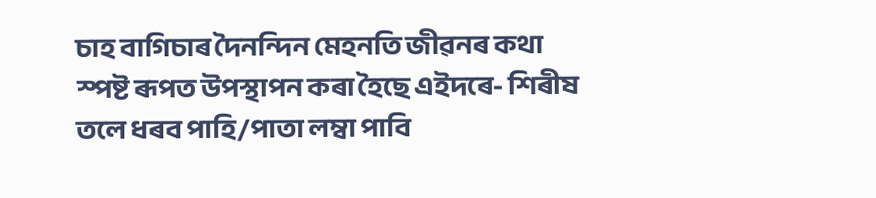চাহ বাগিচাৰ দৈনন্দিন মেহনতি জীৱনৰ কথা স্পষ্ট ৰূপত উপস্থাপন কৰা হৈছে এইদৰে- শিৰীষ তলে ধৰব পাহি/পাতা লম্বা পাবি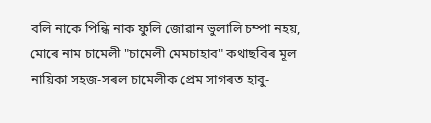বলি নাকে পিন্ধি নাক ফুলি জোৱান ভুলালি চম্পা নহয়, মোৰে নাম চামেলী "চামেলী মেমচাহাব" কথাছবিৰ মূল নায়িকা সহজ-সৰল চামেলীক প্রেম সাগৰত হাবু-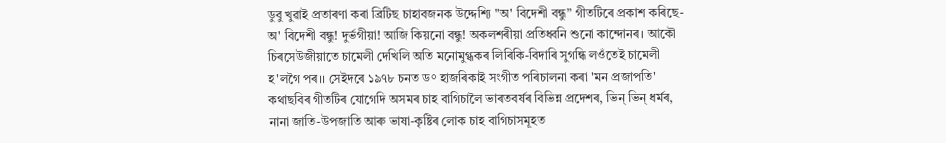ডুবু খুৱাই প্ৰতাৰণা কৰা ব্ৰিটিছ চাহাবজনক উদ্দেশ্যি "অ' বিদেশী বন্ধু” গীতটিৰে প্ৰকাশ কৰিছে- অ' বিদেশী বন্ধু! দুর্ভগীয়া! আজি কিয়নো বন্ধু! অকলশৰীয়া প্রতিধ্বনি শুনো কান্দোনৰ। আকৌ চিৰসেউজীয়াতে চামেলী দেখিলি অতি মনোমুগ্ধকৰ লিৰিকি-বিদাৰি সুগন্ধি লওঁতেই চামেলী হ'লগৈ পৰ।। সেইদৰে ১৯৭৮ চনত ড° হাজৰিকাই সংগীত পৰিচালনা কৰা 'মন প্রজাপতি' কথাছবিৰ গীতটিৰ যোগেদি অসমৰ চাহ বাগিচালৈ ভাৰতবৰ্ষৰ বিভিন্ন প্ৰদেশৰ, ভিন্ ভিন্ ধৰ্মৰ, নানা জাতি-উপজাতি আৰু ভাষা-কৃষ্টিৰ লোক চাহ বাগিচাসমূহত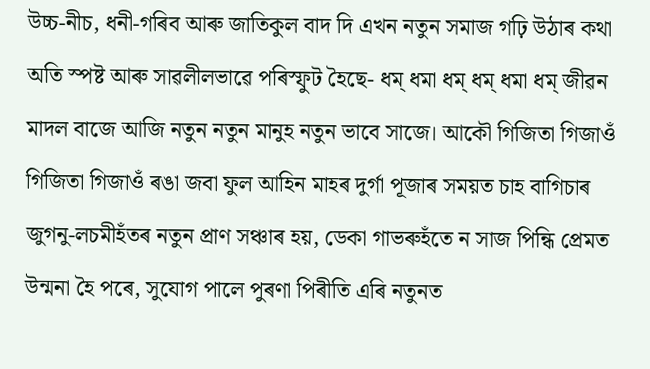উচ্চ-নীচ, ধনী-গৰিব আৰু জাতিকুল বাদ দি এখন নতুন সমাজ গঢ়ি উঠাৰ কথা অতি স্পষ্ট আৰু সাৱলীলভাৱে পৰিস্ফুট হৈছে- ধম্ ধমা ধম্ ধম্ ধমা ধম্ জীৱন মাদল বাজে আজি নতুন নতুন মানুহ নতুন ভাবে সাজে। আকৌ গিজিতা গিজাওঁ গিজিতা গিজাওঁ ৰঙা জবা ফুল আহিন মাহৰ দুর্গা পূজাৰ সময়ত চাহ বাগিচাৰ জুগনু-লচমীহঁতৰ নতুন প্রাণ সঞ্চাৰ হয়, ডেকা গাভৰুহঁতে ন সাজ পিন্ধি প্রেমত উন্মনা হৈ পৰে, সুযোগ পালে পুৰণা পিৰীতি এৰি নতুনত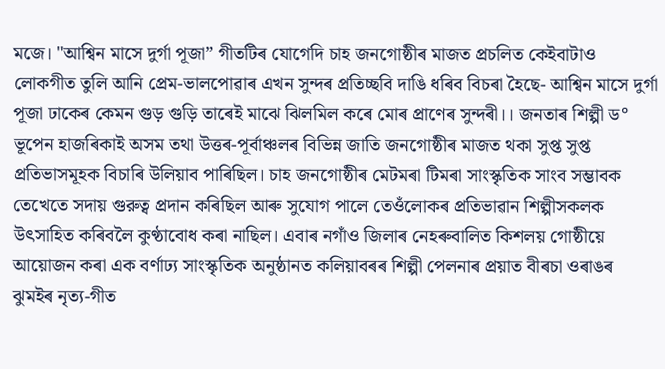মজে। "আশ্বিন মাসে দুর্গা পূজা” গীতটিৰ যোগেদি চাহ জনগোষ্ঠীৰ মাজত প্রচলিত কেইবাটাও লোকগীত তুলি আনি প্রেম-ভালপোৱাৰ এখন সুন্দৰ প্ৰতিচ্ছবি দাঙি ধৰিব বিচৰা হৈছে- আশ্বিন মাসে দুর্গা পূজা ঢাকেৰ কেমন গুড় গুড়ি তাৰেই মাঝে ঝিলমিল কৰে মোৰ প্ৰাণেৰ সুন্দৰী।। জনতাৰ শিল্পী ড° ভূপেন হাজৰিকাই অসম তথা উত্তৰ-পূর্বাঞ্চলৰ বিভিন্ন জাতি জনগোষ্ঠীৰ মাজত থকা সুপ্ত সুপ্ত প্রতিভাসমূহক বিচাৰি উলিয়াব পাৰিছিল। চাহ জনগোষ্ঠীৰ মেটমৰা টিমৰা সাংস্কৃতিক সাংব সম্ভাবক তেখেতে সদায় গুরুত্ব প্রদান কৰিছিল আৰু সুযোগ পালে তেওঁলোকৰ প্রতিভাৱান শিল্পীসকলক উৎসাহিত কৰিবলৈ কুণ্ঠাবোধ কৰা নাছিল। এবাৰ নগাঁও জিলাৰ নেহৰুবালিত কিশলয় গোষ্ঠীয়ে আয়োজন কৰা এক বর্ণাঢ্য সাংস্কৃতিক অনুষ্ঠানত কলিয়াবৰৰ শিল্পী পেলনাৰ প্ৰয়াত বীৰচা ওৰাঙৰ ঝুমইৰ নৃত্য-গীত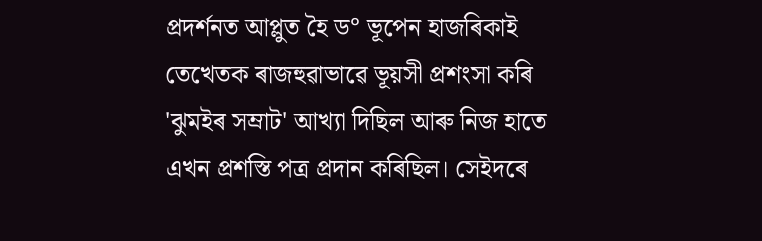প্রদর্শনত আপ্লুত হৈ ড° ভূপেন হাজৰিকাই তেখেতক ৰাজহুৱাভাৱে ভূয়সী প্রশংসা কৰি 'ঝুমইৰ সম্রাট' আখ্যা দিছিল আৰু নিজ হাতে এখন প্রশস্তি পত্র প্রদান কৰিছিল। সেইদৰে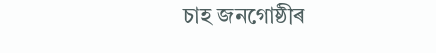চাহ জনগোষ্ঠীৰ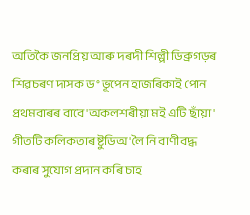অতিকৈ জনপ্ৰিয় আৰু দৰদী শিল্পী ডিব্ৰুগড়ৰ শিৱচৰণ দাসক ড° ভূপেন হাজৰিকাই পোন প্রথমবাৰৰ বাবে 'অকলশৰীয়া মই এটি ছাঁয়া' গীতটি কলিকতাৰ ষ্টুডিঅ'লৈ নি বাণীবদ্ধ কৰাৰ সুযোগ প্রদান কৰি চাহ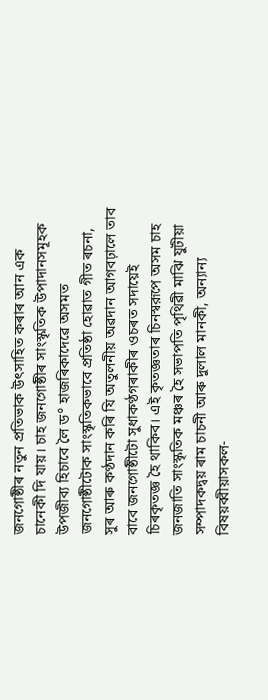জনগোষ্ঠীৰ নতুন প্রতিভাক উৎসাহিত কৰাৰ আন এক চানেকী দি যায়। চাহ জনগোষ্ঠীৰ সাংস্কৃতিক উপাদানসমূহক উপজীব্য হিচাবে লৈ ড° হাজৰিকাদেৱে অসমত জনগোষ্ঠীটোক সাংস্কৃতিকভাবে প্রতিষ্ঠা হোৱাত গীত ৰচনা, সুৰ আৰু কণ্ঠদান কৰি যি অতুলনীয় অৱদান আগবঢ়ালে তাব বাবে জনগোষ্ঠীটো সুধাকণ্ঠগৰাকীৰ ওচৰত সদায়েই চিৰকৃতজ্ঞ হৈ থাকিব। এই কৃতজ্ঞতাৰ চিনস্বরূপে অসম চাহ জনজাতি সাংস্কৃতিক মঞ্চৰ হৈ সভাপতি পৃথিৱী মাঝি যুটীয়া সম্পাদকদ্বয় ৰাম চাচনী আৰু দুলাল মানকী, অন্যান্য বিষয়ব্বীয়াসকল-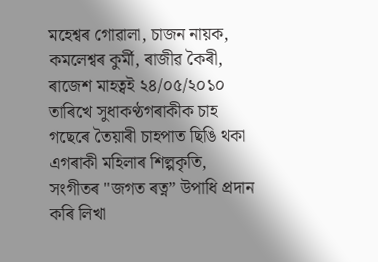মহেশ্বৰ গোৱালা, চাজন নায়ক, কমলেশ্বৰ কুৰ্মী, ৰাজীৱ কৈৰী, ৰাজেশ মাহত্বই ২৪/০৫/২০১০ তাৰিখে সুধাকণ্ঠগৰাকীক চাহ গছেৰে তৈয়াৰী চাহপাত ছিঙি থকা এগৰাকী মহিলাৰ শিল্পকৃতি, সংগীতৰ "জগত ৰত্ন” উপাধি প্রদান কৰি লিখা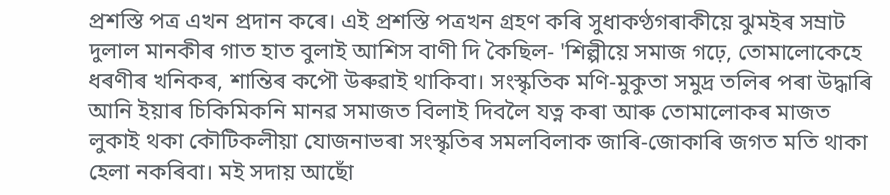প্রশস্তি পত্র এখন প্রদান কৰে। এই প্রশস্তি পত্ৰখন গ্রহণ কৰি সুধাকণ্ঠগৰাকীয়ে ঝুমইৰ সম্রাট দুলাল মানকীৰ গাত হাত বুলাই আশিস বাণী দি কৈছিল- 'শিল্পীয়ে সমাজ গঢ়ে, তোমালোকেহে ধৰণীৰ খনিকৰ, শান্তিৰ কপৌ উৰুৱাই থাকিবা। সংস্কৃতিক মণি-মুকুতা সমুদ্র তলিৰ পৰা উদ্ধাৰি আনি ইয়াৰ চিকিমিকনি মানৱ সমাজত বিলাই দিবলৈ যত্ন কৰা আৰু তোমালোকৰ মাজত লুকাই থকা কৌটিকলীয়া যোজনাভৰা সংস্কৃতিৰ সমলবিলাক জাৰি-জোকাৰি জগত মতি থাকা হেলা নকৰিবা। মই সদায় আছোঁ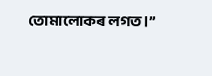তোমালোকৰ লগত।’’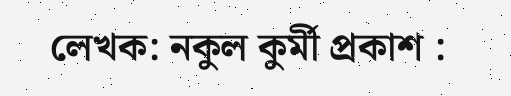লেখক: নকুল কুৰ্মী প্ৰকাশ :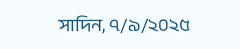সাদিন, ৭/৯/২০২৫